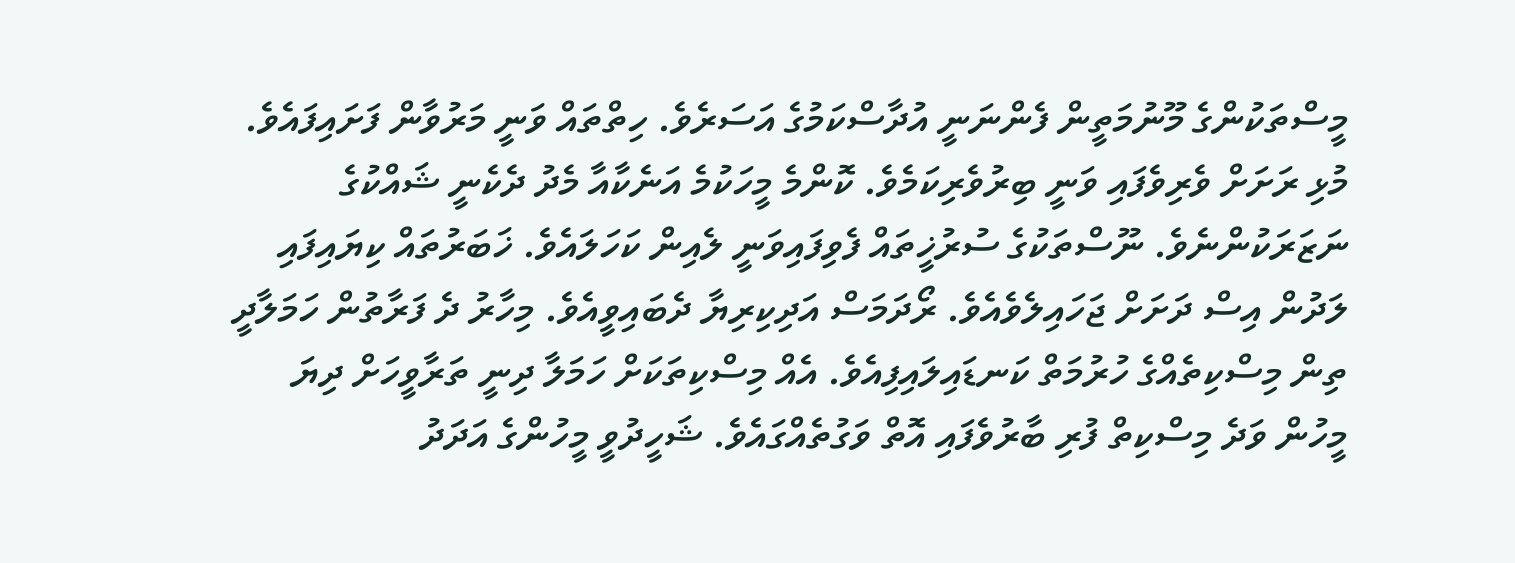މީސްތަކުންގެ މޫނުމަތީން ފެންނަނީ އުދާސްކަމުގެ އަސަރެވެ. ހިތްތައް ވަނީ މަރުވާން ފަށައިފައެވެ. މުޅި ރަށަށް ވެރިވެފައި ވަނީ ބިރުވެރިކަމެވެ. ކޮންމެ މީހަކުމެ އަނެކާއާ މެދު ދެކެނީ ޝައްކުގެ ނަޒަރަކުންނެވެ. ނޫސްތަކުގެ ސުރުޚީތައް ފެވިފައިވަނީ ލެއިން ކަހަލައެވެ. ޚަބަރުތައް ކިޔައިފައި ލަދުން އިސް ދަށަށް ޖަހައިލެވެއެވެ. ރޯދަމަސް އަދިކިރިޔާ ދެބައިވީއެވެ. މިހާރު ދެ ފަރާތުން ހަމަލާދީ ތިން މިސްކިތެއްގެ ހުރުމަތް ކަނޑައިލައިފިއެވެ. އެއް މިސްކިތަކަށް ހަމަލާ ދިނީ ތަރާވީހަށް ދިޔަ މީހުން ވަދެ މިސްކިތް ފުރި ބާރުވެފައި އޮތް ވަގުތެއްގައެވެ. ޝަހީދުވީ މީހުންގެ އަދަދު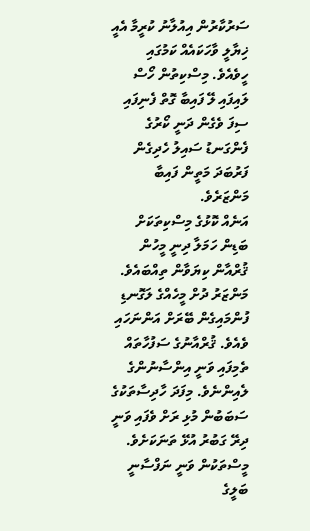ސަރުކާރުން އިއުލާނު ކުރީމާ އެއީ ޚިޔާލީ ވާހަކައެއް ކަމުގައި ހީވެއެވެ. މިސްކިތުން ހޯސް ލައިފައި ލޭ ފައިބާ ގޮތް ފެނިފައި ސިފަ ވެގެން ދަނީ ކޯރުގެ ފެންގަނޑު ސައިލު ހެދިގެން ފަރުބަދަ މަތީން ފައިބާ މަންޒަރެވެ.
އަނެއް ކޮޅުގެ މިސްކިތަކަށް ބަޑިން ހަމަލާ ދިނީ މީހުން ޤުރްއާން ކިޔަވާން ތިއްބައެވެ. މަންޒަރު ދުށް މީހެއްގެ ލަގޮނޑި ފުންމައިގެން ބޭރަށް އަންނަހައި ވެއެވެ. ޤުރްއާނުގެ ސަފުހާތައް ތެމިފައި ވަނީ އިންސާނުންގެ ލެއިންނެވެ. މިފަދަ ހާދިސާތަކުގެ ސަބަބުން މުޅި ރަށް ވެފައި ވަނީ ދިރޭ ގަބުރު އުޅޭ ތަނަކަށެވެ. މީސްތަކުން ވަނީ ނަފްސާނީ ބަލީގެ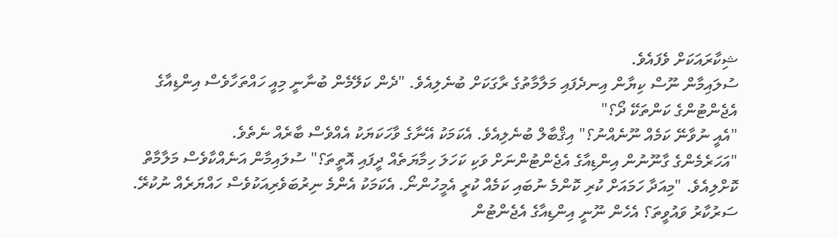ޝިކާރައަކަށް ވެފައެވެ.
ސުލައިމާން ނޫސް ކިޔާން އިނދެފައި މަލާމާތުގެ ރާގަކަށް ބުނެލިއެވެ. "ދެން ކަލޭމެން ބުނާނީ މިއީ ހައްތަހާވެސް އިންޑިއާގެ އެޖެންޓުންގެ ކަންތަކޭ ދޯ؟"
"އެއީ ނުވާނޭ ކަމެއް ނޫނެއްނު؟" އިޤްބާލް ބުނެލިއެވެ. އެކަމަކު އޭނާގެ ވާހަކަޔަކު އެއްވެސް ބާރެއް ނެތެވެ.
"އަހަރެމެންގެ ގާނޫނުން އިންޑިއާގެ އެޖެންޓުންނަށް ވަކި ކަހަލަ ހިމާޔަތެއް ދީފައި އޮތީތަ؟" ސުލައިމާން އަނެއްކާވެސް މަލާމާތް ކޮށްލިއެވެ. "މިއަދާ ހަމައަށް ކުރި ކޮންމެ ނުބައި ކަމެއް ކުރީ އެމީހުންނޯ. އެކަމަކު އެންމެ ނިރުބަވެރިއަކުވެސް ހައްޔަރެއް ނުކުރޭ. ސަރުކާރު ވައުވީތަ؟ އެހެން ނޫނީ އިންޑިއާގެ އެޖެންޓުން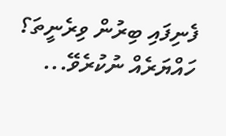ފެނިފައި ބިރުން ވިރެނީތަ؟ ހައްޔަރެއް ނުކުރެވޭ...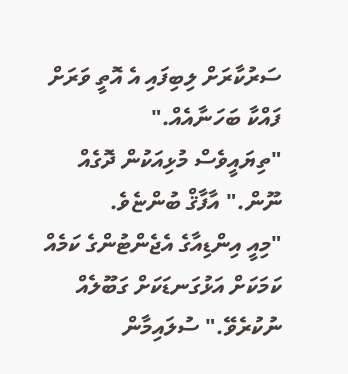ސަރުކާރަށް ލިބިފައި އެ އޮތީ ވަރަށް ފައްކާ ބަހަނާއެއް."
"ތިޔައީވެސް މުޅިއަކުން ދޮގެއް ނޫން." އާފާޤް ބުންޏެވެ.
"މިއީ އިންޑިއާގެ އެޖެންޓުންގެ ކަމެއް ކަމަކަށް އަޅުގަނޑަކަށް ގަބޫލެއް ނުކުރެވޭ." ސުލައިމާން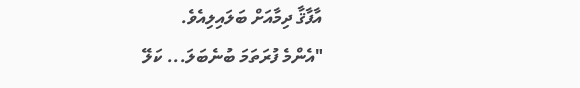އާފާޤާ ދިމާއަށް ބަލައިލިއެވެ.
"އެންމެ ފުރަތަމަ ބުނެބަލަ... ކަލޭ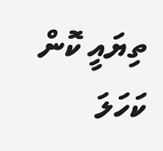ތިޔައީ ކޮން ކަހަލަ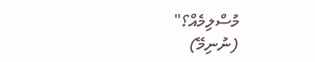މުސްލިމެއް؟"
(ނުނިމޭ)